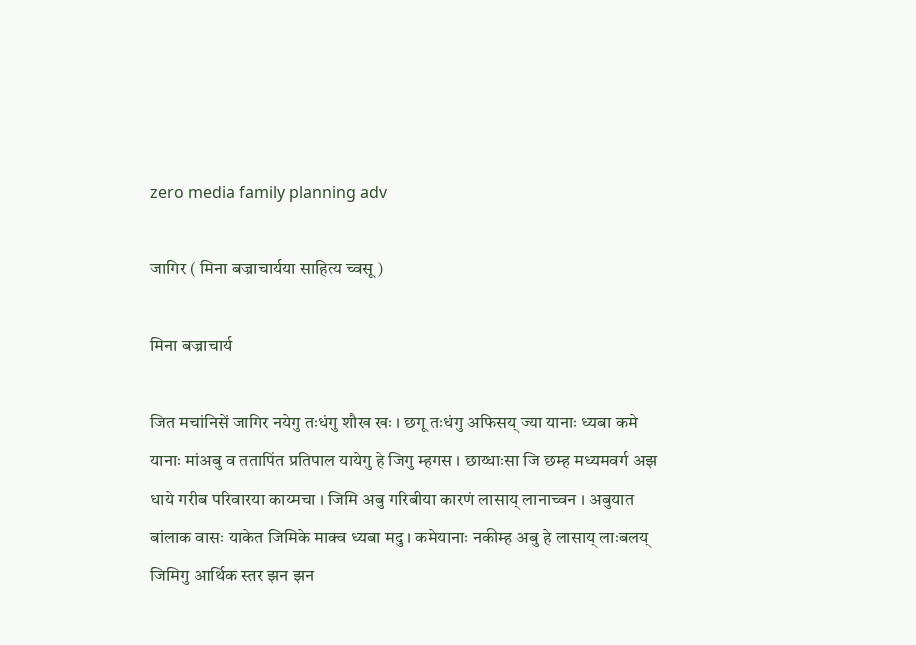zero media family planning adv

जागिर ( मिना बज्राचार्यया साहित्य च्वसू )

मिना बज्राचार्य

जित मचांनिसें जागिर नयेगु तःधंगु शौख खः । छगू तःधंगु अफिसय् ज्या यानाः ध्यबा कमे यानाः मांअबु व ततापिंत प्रतिपाल यायेगु हे जिगु म्हगस । छाय्धाःसा जि छम्ह मध्यमवर्ग अझ धाये गरीब परिवारया काय्मचा । जिमि अबु गरिबीया कारणं लासाय् लानाच्वन । अबुयात बांलाक वासः याकेत जिमिके माक्व ध्यबा मदु । कमेयानाः नकीम्ह अबु हे लासाय् लाःबलय् जिमिगु आर्थिक स्तर झन झन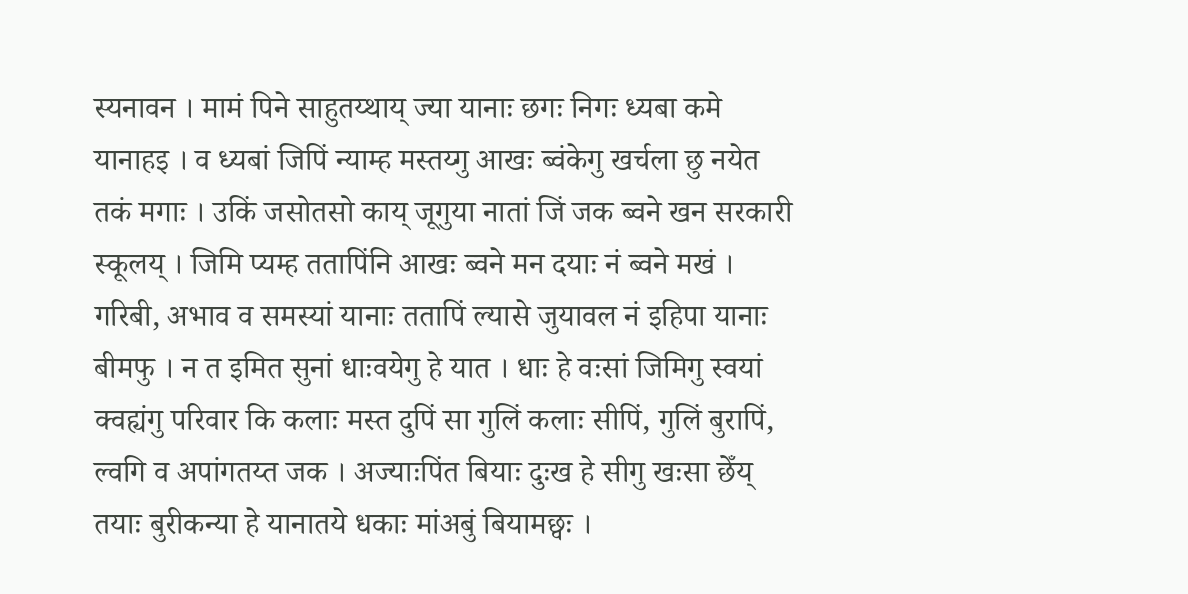स्यनावन । मामं पिने साहुतय्थाय् ज्या यानाः छगः निगः ध्यबा कमे यानाहइ । व ध्यबां जिपिं न्याम्ह मस्तय्गु आखः ब्वंकेगु खर्चला छु नयेत तकं मगाः । उकिं जसोतसो काय् जूगुया नातां जिं जक ब्वने खन सरकारी स्कूलय् । जिमि प्यम्ह ततापिंनि आखः ब्वने मन दयाः नं ब्वने मखं ।
गरिबी, अभाव व समस्यां यानाः ततापिं ल्यासे जुयावल नं इहिपा यानाः बीमफु । न त इमित सुनां धाःवयेगु हे यात । धाः हे वःसां जिमिगु स्वयां क्वह्यंगु परिवार कि कलाः मस्त दुपिं सा गुलिं कलाः सीपिं, गुलिं बुरापिं, ल्वगि व अपांगतय्त जक । अज्याःपिंत बियाः दुःख हे सीगु खःसा छेँय् तयाः बुरीकन्या हे यानातये धकाः मांअबुं बियामछ्वः ।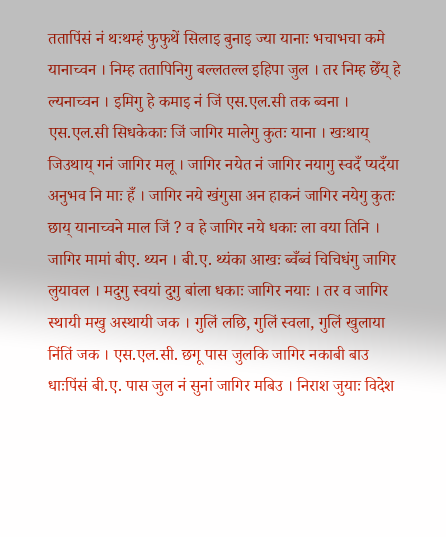ततापिंसं नं थःथम्हं फुफुथें सिलाइ बुनाइ ज्या यानाः भचाभचा कमे यानाच्वन । निम्ह ततापिनिगु बल्लतल्ल इहिपा जुल । तर निम्ह छेँय् हे ल्यनाच्वन । इमिगु हे कमाइ नं जिं एस.एल.सी तक ब्वना । एस.एल.सी सिधकेकाः जिं जागिर मालेगु कुतः याना । खःथाय् जिउथाय् गनं जागिर मलू । जागिर नयेत नं जागिर नयागु स्वदँ प्यदँया अनुभव नि माः हँ । जागिर नये खंगुसा अन हाकनं जागिर नयेगु कुतः छाय् यानाच्वने माल जिं ? व हे जागिर नये धकाः ला वया तिनि । जागिर मामां बीए. थ्यन । बी.ए. थ्यंका आखः ब्वँब्वं चिचिधंगु जागिर लुयावल । मदुगु स्वयां दुगु बांला धकाः जागिर नयाः । तर व जागिर स्थायी मखु अस्थायी जक । गुलिं लछि, गुलिं स्वला, गुलिं खुलाया निंतिं जक । एस.एल.सी. छगू पास जुलकि जागिर नकाबी बाउ धाःपिंसं बी.ए. पास जुल नं सुनां जागिर मबिउ । निराश जुयाः विदेश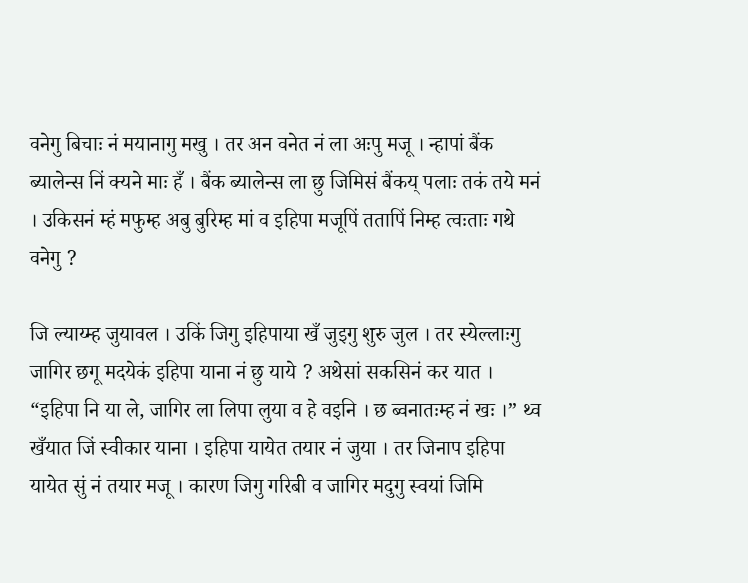वनेगु बिचाः नं मयानागु मखु । तर अन वनेत नं ला अःपु मजू । न्हापां बैंक ब्यालेन्स निं क्यने माः हँ । बैंक ब्यालेन्स ला छु जिमिसं बैंकय् पलाः तकं तये मनं । उकिसनं म्हं मफुम्ह अबु बुरिम्ह मां व इहिपा मजूपिं ततापिं निम्ह त्वःताः गथे वनेगु ?

जि ल्याय्म्ह जुयावल । उकिं जिगु इहिपाया खँ जुइगु शुरु जुल । तर स्येल्लाःगु जागिर छगू मदयेकं इहिपा याना नं छु याये ? अथेसां सकसिनं कर यात । “इहिपा नि या ले, जागिर ला लिपा लुया व हे वइनि । छ ब्वनातःम्ह नं खः ।” थ्व खँयात जिं स्वीकार याना । इहिपा यायेत तयार नं जुया । तर जिनाप इहिपा यायेत सुं नं तयार मजू । कारण जिगु गरिबी व जागिर मदुगु स्वयां जिमि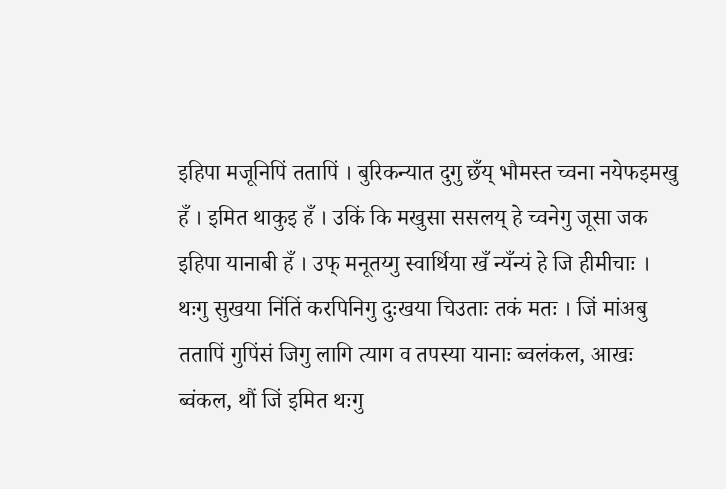इहिपा मजूनिपिं ततापिं । बुरिकन्यात दुगु छँय् भौमस्त च्वना नयेफइमखु हँ । इमित थाकुइ हँ । उकिं कि मखुसा ससलय् हे च्वनेगु जूसा जक इहिपा यानाबी हँ । उफ् मनूतय्गु स्वार्थिया खँ न्यँन्यं हे जि हीमीचाः । थःगु सुखया निंतिं करपिनिगु दुःखया चिउताः तकं मतः । जिं मांअबु ततापिं गुपिंसं जिगु लागि त्याग व तपस्या यानाः ब्वलंकल, आखः ब्वंकल, थौं जिं इमित थःगु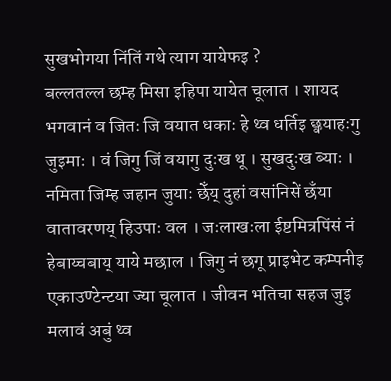सुखभोगया निंतिं गथे त्याग यायेफइ ?
बल्लतल्ल छम्ह मिसा इहिपा यायेत चूलात । शायद भगवानं व जितः जि वयात धकाः हे थ्व धर्तिइ छ्वयाहःगु जुइमाः । वं जिगु जिं वयागु दुःख थू । सुखदुःख ब्याः । नमिता जिम्ह जहान जुयाः छेँय् दुहां वसांनिसें छँया वातावरणय् हिउपाः वल । जःलाखःला ईष्टमित्रपिंसं नं हेबाय्चबाय् याये मछाल । जिगु नं छगू प्राइभेट कम्पनीइ एकाउण्टेन्टया ज्या चूलात । जीवन भतिचा सहज जुइ मलावं अबुं थ्व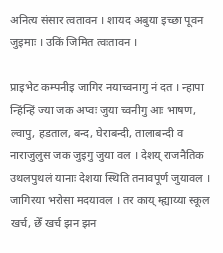अनित्य संसार त्वतावन । शायद अबुया इच्छा पूवन जुइमाः । उकिं जिमित त्वःतावन ।

प्राइभेट कम्पनीइ जागिर नयाच्वनागु नं दत । न्हापा न्हिंन्हिं ज्या जक अप्वः जुया च्वनीगु आः भाषण, ल्वापु, हडताल, बन्द, घेराबन्दी, तालाबन्दी व नाराजुलुस जक जुइगु जुया वल । देशय् राजनैतिक उथलपुथलं यानाः देशया स्थिति तनावपूर्ण जुयावल । जागिरया भरोसा मदयावल । तर काय् म्ह्याय्या स्कूल खर्च, छेँ खर्च झन झन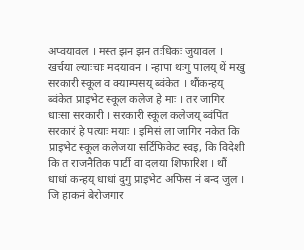अप्वयावल । मस्त झन झन तःधिकः जुयावल । खर्चया ल्याःचाः मदयावन । न्हापा थःगु पालय् थें मखु सरकारी स्कूल व क्याम्पसय् ब्वंकेत । थौंकन्हय् ब्वंकेत प्राइभेट स्कूल कलेज हे माः । तर जागिर धाःसा सरकारी । सरकारी स्कूल कलेजय् ब्वंपिंत सरकारं हे पत्याः मयाः । इमिसं ला जागिर नकेत कि प्राइभेट स्कूल कलेजया सर्टिफिकेट स्वइ, कि विदेशी कि त राजनैतिक पार्टी वा दलया शिफारिश । थौं धाधां कन्हय् धाधां दुगु प्राइभेट अफिस नं बन्द जुल । जि हाकनं बेरोजगार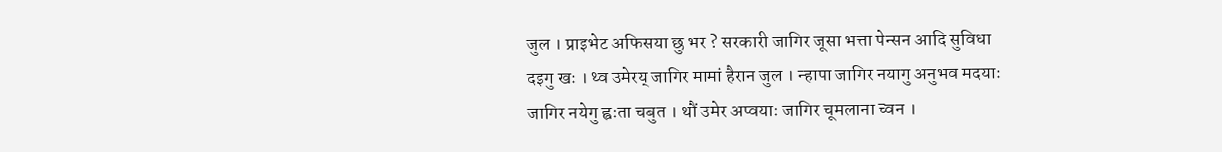जुल । प्राइभेट अफिसया छु भर ? सरकारी जागिर जूसा भत्ता पेन्सन आदि सुविधा दइगु खः । थ्व उमेरय् जागिर मामां हैरान जुल । न्हापा जागिर नयागु अनुभव मदयाः जागिर नयेगु ह्वःता चबुत । थौं उमेर अप्वयाः जागिर चूमलाना च्वन ।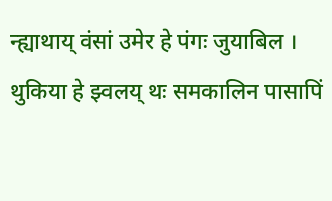न्ह्याथाय् वंसां उमेर हे पंगः जुयाबिल ।
थुकिया हे झ्वलय् थः समकालिन पासापिं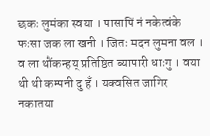छकः लुमंका स्वया । पासापिं नं नकेत्वंके फःसा जक ला खनी । जितः मदन लुमना वल । व ला थौंकन्हय् प्रतिष्ठित ब्यापारी धाःगु । वया थी थी कम्पनी दु हँ । यक्वसित जागिर नकातया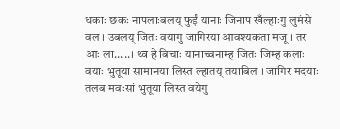धकाः छकः नापलाःबलय् फुईं यानाः जिनाप खँल्हाःगु लुमंसे वल । उबलय् जितः वयागु जागिरया आवश्यकता मजू । तर आः ला.....। थ्व हे बिचाः यानाच्वनाम्ह जितः जिम्ह कलाः वयाः भुतूया सामानया लिस्त ल्हातय् तयाबिल । जागिर मदयाः तलब मवःसां भुतूया लिस्त वयेगु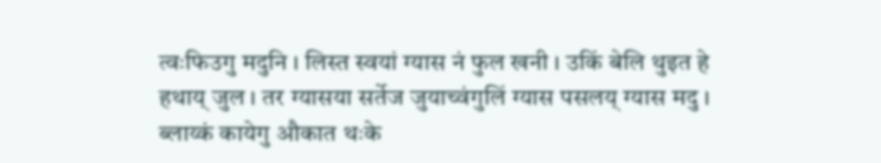त्वःफिउगु मदुनि । लिस्त स्वयां ग्यास नं फुल खनी । उकिं बेलि थुइत हे हथाय् जुल । तर ग्यासया सर्तेज जुयाच्वंगुलिं ग्यास पसलय् ग्यास मदु । ब्लाय्कं कायेगु औकात थःके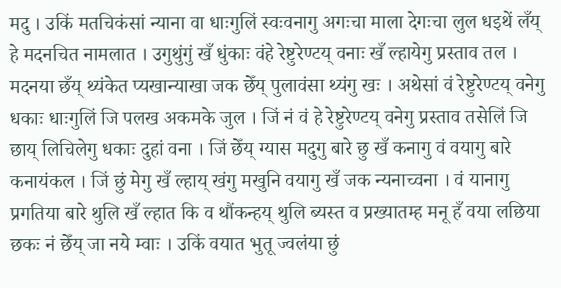मदु । उकिं मतचिकंसां न्याना वा धाःगुलिं स्वःवनागु अगःचा माला देगःचा लुल धइथें लँय् हे मदनचित नामलात । उगुथुंगुं खँ धुंकाः वंहे रेष्टुरेण्टय् वनाः खँ ल्हायेगु प्रस्ताव तल । मदनया छँय् थ्यंकेत प्यखान्याखा जक छेँय् पुलावंसा थ्यंगु खः । अथेसां वं रेष्टुरेण्टय् वनेगु धकाः धाःगुलिं जि पलख अकमके जुल । जिं नं वं हे रेष्टुरेण्टय् वनेगु प्रस्ताव तसेलिं जि छाय् लिचिलेगु धकाः दुहां वना । जिं छेँय् ग्यास मदुगु बारे छु खँ कनागु वं वयागु बारे कनायंकल । जिं छुं मेगु खँ ल्हाय् खंगु मखुनि वयागु खँ जक न्यनाच्वना । वं यानागु प्रगतिया बारे थुलि खँ ल्हात कि व थौंकन्हय् थुलि ब्यस्त व प्रख्यातम्ह मनू हँ वया लछिया छकः नं छेँय् जा नये म्वाः । उकिं वयात भुतू ज्वलंया छुं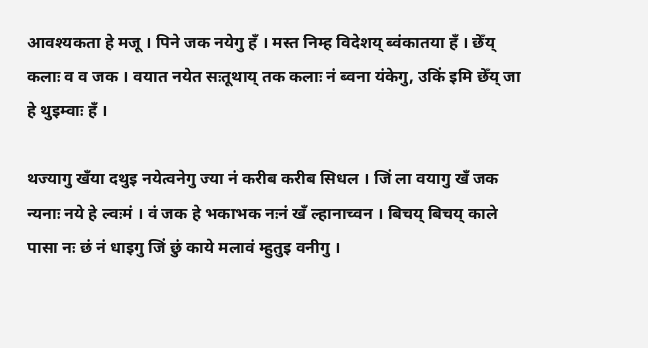आवश्यकता हे मजू । पिने जक नयेगु हँ । मस्त निम्ह विदेशय् ब्वंकातया हँ । छेँय् कलाः व व जक । वयात नयेत सःतूथाय् तक कलाः नं ब्वना यंकेगु, उकिं इमि छेँय् जा हे थुइम्वाः हँ ।

थज्यागु खँया दथुइ नयेत्वनेगु ज्या नं करीब करीब सिधल । जिं ला वयागु खँ जक न्यनाः नये हे ल्वःमं । वं जक हे भकाभक नःनं खँ ल्हानाच्वन । बिचय् बिचय् काले पासा नः छं नं धाइगु जिं छुं काये मलावं म्हुतुइ वनीगु ।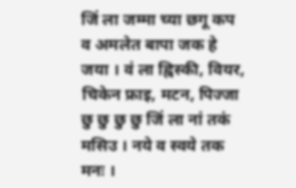जिं ला जम्मा च्या छगू कप व अमलेत बापा जक हे जया । वं ला ह्विस्की, वियर, चिकेन फ्राइ, मटन, पिज्जा छु छु छु छु जिं ला नां तकं मसिउ । नये व स्वये तक मनः ।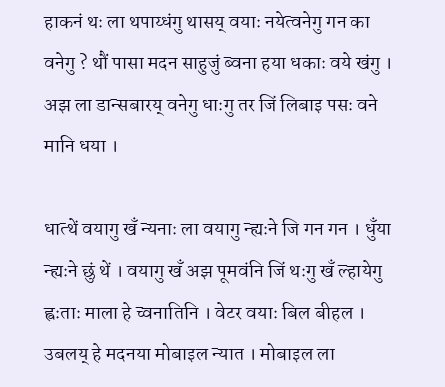हाकनं थः ला थपाय्धंगु थासय् वयाः नयेत्वनेगु गन का वनेगु ? थौं पासा मदन साहुजुं ब्वना हया धकाः वये खंगु । अझ ला डान्सबारय् वनेगु धाःगु तर जिं लिबाइ पसः वने मानि धया ।

धात्थें वयागु खँ न्यनाः ला वयागु न्ह्यःने जि गन गन । धुँया न्ह्यःने छुं थें । वयागु खँ अझ पूमवंनि जिं थःगु खँ ल्हायेगु ह्वःताः माला हे च्वनातिनि । वेटर वयाः बिल बीहल । उबलय् हे मदनया मोबाइल न्यात । मोबाइल ला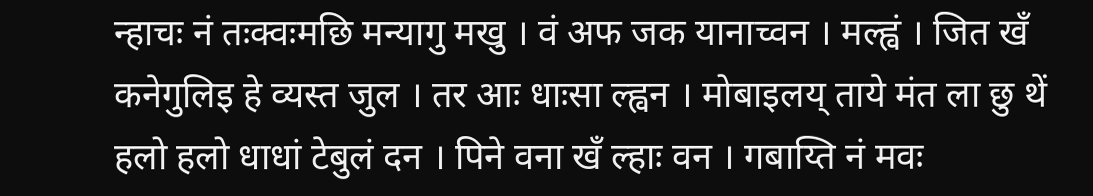न्हाचः नं तःक्वःमछि मन्यागु मखु । वं अफ जक यानाच्वन । मल्ह्वं । जित खँ कनेगुलिइ हे व्यस्त जुल । तर आः धाःसा ल्ह्वन । मोबाइलय् ताये मंत ला छु थें हलो हलो धाधां टेबुलं दन । पिने वना खँ ल्हाः वन । गबाय्ति नं मवः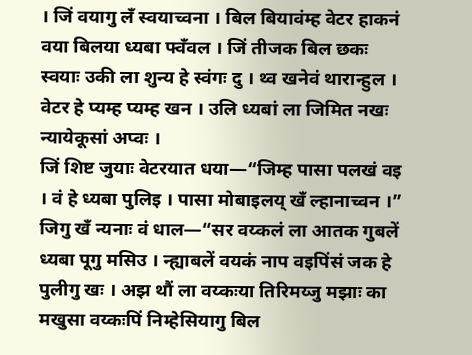। जिं वयागु लँ स्वयाच्वना । बिल बियावंम्ह वेटर हाकनं वया बिलया ध्यबा फ्वँवल । जिं तीजक बिल छकः स्वयाः उकी ला शुन्य हे स्वंगः दु । थ्व खनेवं थारान्हुल । वेटर हे प्यम्ह प्यम्ह खन । उलि ध्यबां ला जिमित नखः न्यायेकूसां अप्वः ।
जिं शिष्ट जुयाः वेटरयात धया—“जिम्ह पासा पलखं वइ । वं हे ध्यबा पुलिइ । पासा मोबाइलय् खँ ल्हानाच्वन ।” जिगु खँ न्यनाः वं धाल—“सर वय्कलं ला आतक गुबलें ध्यबा पूगु मसिउ । न्ह्याबलें वयकं नाप वइपिंसं जक हे पुलीगु खः । अझ थौं ला वय्कःया तिरिमय्जु मझाः का मखुसा वय्कःपिं निम्हेसियागु बिल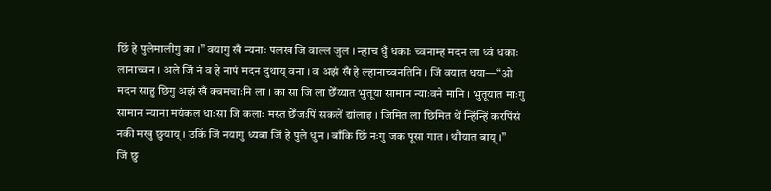छिं हे पुलेमालीगु का ।” वयागु खँ न्यनाः पलख जि वाल्ल जुल । न्हाच धुँ धकाः च्वनाम्ह मदन ला ध्वं धकाः लानाच्वन । अले जिं नं व हे नापं मदन दुथाय् वना । व अझं खँ हे ल्हानाच्वनतिनि । जिं वयात धया—“ओ मदन साहु छिगु अझं खँ क्वमचाःनि ला । का सा जि ला छेँय्यात भुतूया सामान न्याःवने मानि । भुतूयात माःगु सामान न्याना मयंकल धाःसा जि कलाः मस्त छेँजःपिं सकलें द्यांलाइ । जिमित ला छिमित थें न्हिंन्हिं करपिंसं नकी मखु छुयाय् । उकिं जिं नयागु ध्यबा जिं हे पुले धुन । बाँकि छिं नःगु जक पूसा गात । थौंयात बाय् ।”
जिं छु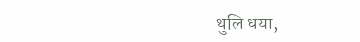थुलि धया,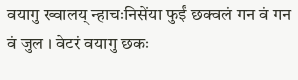वयागु ख्वालय् न्हाचःनिसेंया फुईं छक्वलं गन वं गन वं जुल । वेटरं वयागु छकः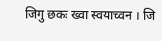जिगु छकः ख्वा स्वयाच्वन । जि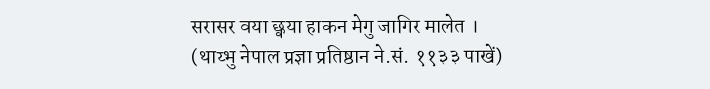सरासर वया छ्वया हाकन मेगु जागिर मालेत ।
(थाय्भु नेपाल प्रज्ञा प्रतिष्ठान ने.सं. ११३३ पाखें)